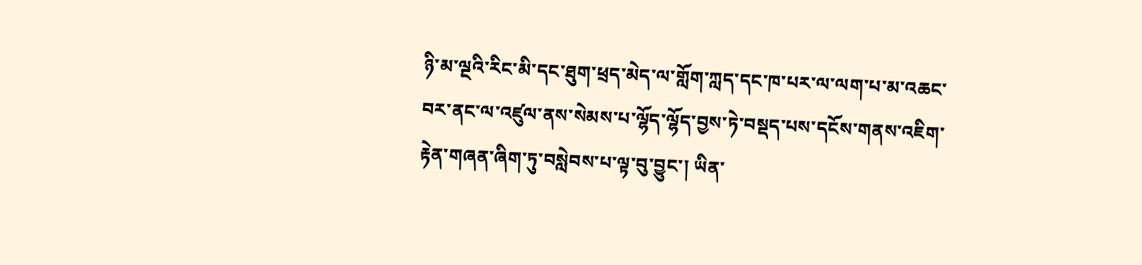ཉི་མ་ལྔའི་རིང་མི་དང་ཐུག་ཕྲད་མེད་ལ་གློག་ཀླད་དང་ཁ་པར་ལ་ལག་པ་མ་འཆང་བར་ནང་ལ་འཛུལ་ནས་སེམས་པ་ལྷོད་ལྷོད་བྱས་ཏེ་བསྡད་པས་དངོས་གནས་འཇིག་རྟེན་གཞན་ཞིག་ཏུ་བསླེབས་པ་ལྟ་བུ་བྱུང་། ཡིན་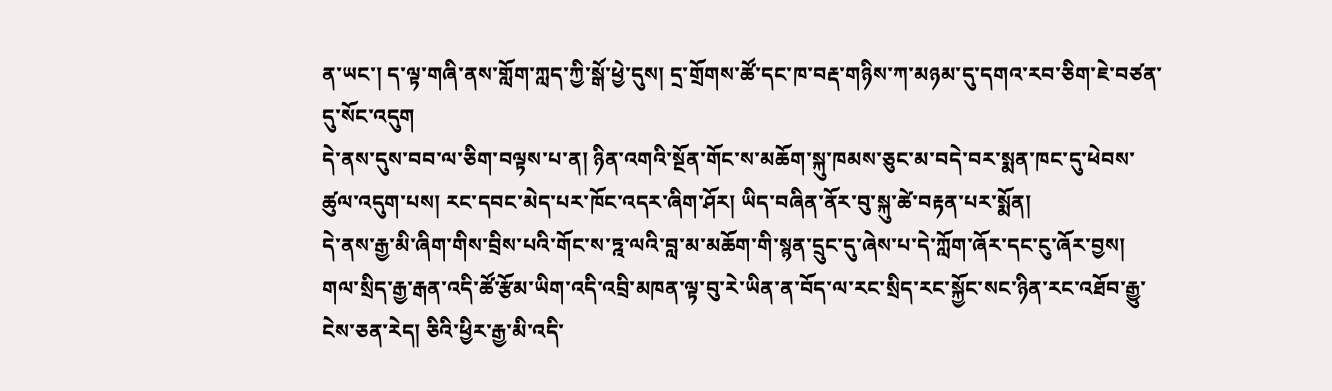ན་ཡང་། ད་ལྟ་གཞི་ནས་གློག་ཀླད་ཀྱི་སྒོ་ཕྱེ་དུས། དྲ་གྲོགས་ཚོ་དང་ཁ་བརྡ་གཉིས་ཀ་མཉམ་དུ་དགའ་རབ་ཅིག་ཇེ་བཙན་དུ་སོང་འདུག
དེ་ནས་དུས་བབ་ལ་ཅིག་བལྟས་པ་ན། ཉིན་འགའི་སྔོན་གོང་ས་མཆོག་སྐུ་ཁམས་ཅུང་མ་བདེ་བར་སྨན་ཁང་དུ་ཕེབས་ཚུལ་འདུག་པས། རང་དབང་མེད་པར་ཁོང་འདར་ཞིག་ཤོར། ཡིད་བཞིན་ནོར་བུ་སྐུ་ཚེ་བརྟན་པར་སྨོན།
དེ་ནས་རྒྱ་མི་ཞིག་གིས་བྲིས་པའི་གོང་ས་ཏྰ་ལའི་བླ་མ་མཆོག་གི་སྙན་དྲུང་དུ་ཞེས་པ་དེ་ཀློག་ཞོར་དང་ངུ་ཞོར་བྱས། གལ་སྲིད་རྒྱ་རྒན་འདི་ཚོ་རྩོམ་ཡིག་འདི་འབྲི་མཁན་ལྟ་བུ་རེ་ཡིན་ན་བོད་ལ་རང་སྲིད་རང་སྐྱོང་སང་ཉིན་རང་འཐོབ་རྒྱུ་ངེས་ཅན་རེད། ཅིའི་ཕྱིར་རྒྱ་མི་འདི་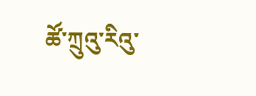ཚོ་ཀྲུའུ་རིའུ་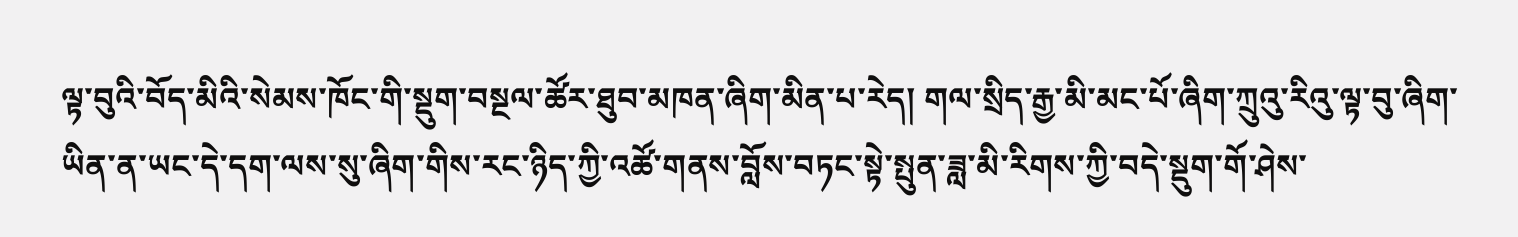ལྟ་བུའི་བོད་མིའི་སེམས་ཁོང་གི་སྡུག་བསྔལ་ཚོར་ཐུབ་མཁན་ཞིག་མིན་པ་རེད། གལ་སྲིད་རྒྱ་མི་མང་པོ་ཞིག་ཀྲུའུ་རིའུ་ལྟ་བུ་ཞིག་ཡིན་ན་ཡང་དེ་དག་ལས་སུ་ཞིག་གིས་རང་ཉིད་ཀྱི་འཚོ་གནས་བློས་བཏང་སྟེ་སྤུན་ཟླ་མི་རིགས་ཀྱི་བདེ་སྡུག་གོ་ཤེས་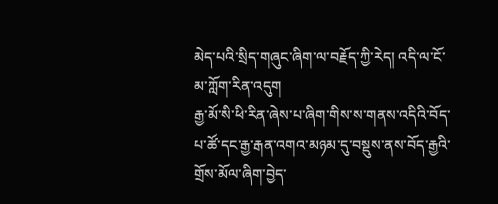མེད་པའི་སྲིད་གཞུང་ཞིག་ལ་བརྗོད་ཀྱི་རེད། འདི་ལ་ངོ་མ་ཀློག་རིན་འདུག
རྒྱ་མོ་སི་ཕི་རིན་ཞེས་པ་ཞིག་གིས་ས་གནས་འདིའི་བོད་པ་ཚོ་དང་རྒྱ་རྒན་འགའ་མཉམ་དུ་བསྡུས་ནས་བོད་རྒྱའི་གྲོས་མོལ་ཞིག་བྱེད་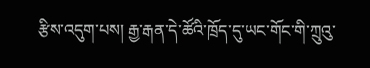རྩིས་འདུག་པས། རྒྱ་རྒན་དེ་ཚོའི་ཁྲོད་དུ་ཡང་གོང་གི་ཀྲུའུ་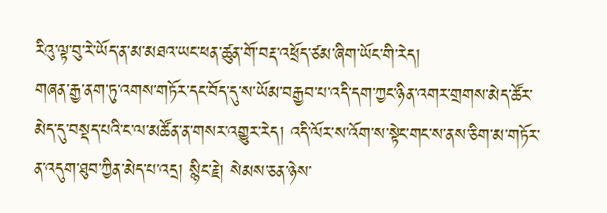རིའུ་ལྟ་བུ་རེ་ཡོད་ན་མ་མཐའ་ཡང་ཕན་ཚུན་གོ་བརྡ་འཕྲོད་ཙམ་ཞིག་ཡོང་གི་རེད།
གཞན་རྒྱ་ནག་ཏུ་འགས་གཏོར་དང་བོད་དུ་ས་ཡོམ་བརྒྱབ་པ་འདི་དག་ཀྱང་ཉིན་འགར་གྲགས་མེད་ཚོར་མེད་དུ་བསྡད་པའི་ང་ལ་མཚོན་ན་གསར་འགྱུར་རེད། འདི་ལོར་ས་འོག་ས་སྟེང་གང་ས་ནས་ཅིག་མ་གཏོར་ན་འདུག་ཐུབ་ཀྱིན་མེད་པ་འདྲ། སྙིང་རྗེ། སེམས་ཅན་ཉེས་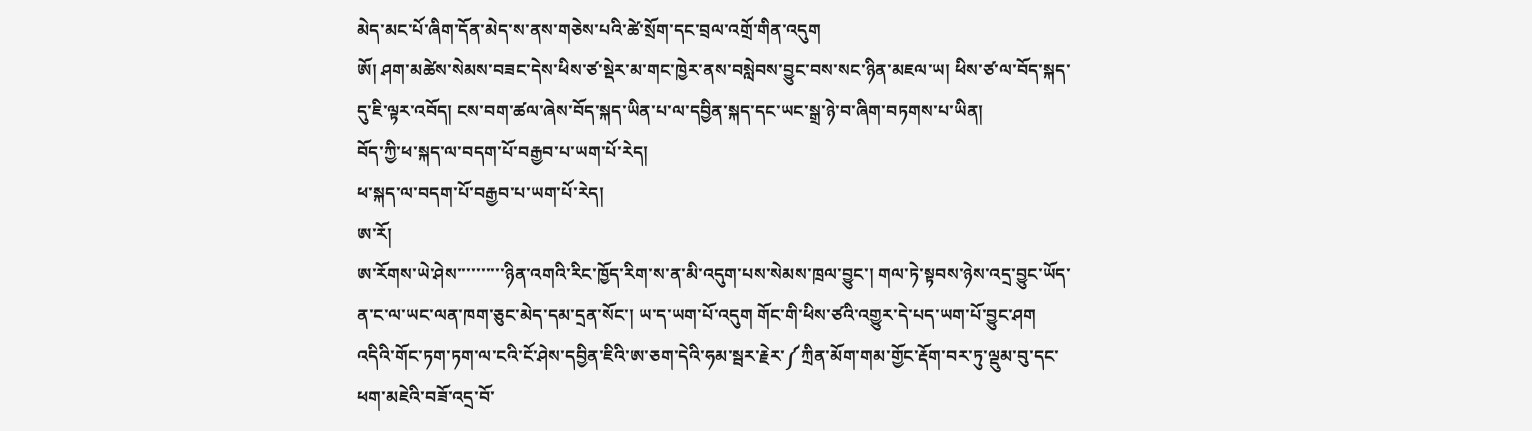མེད་མང་པོ་ཞིག་དོན་མེད་ས་ནས་གཅེས་པའི་ཚེ་སྲོག་དང་བྲལ་འགྲོ་གིན་འདུག
ཨོ། ཤག་མཚེས་སེམས་བཟང་དེས་ཕིས་ཙ་སྡེར་མ་གང་ཁྱེར་ནས་བསླེབས་བྱུང་བས་སང་ཉིན་མཇལ་ཡ། ཕིས་ཙ་ལ་བོད་སྐད་དུ་ཇི་ལྟར་འབོད། ངས་བག་ཚལ་ཞེས་བོད་སྐད་ཡིན་པ་ལ་དབྱིན་སྐད་དང་ཡང་སྒྲ་ཉེ་བ་ཞིག་བཏགས་པ་ཡིན།
བོད་ཀྱི་ཕ་སྐད་ལ་བདག་པོ་བརྒྱབ་པ་ཡག་པོ་རེད།
ཕ་སྐད་ལ་བདག་པོ་བརྒྱབ་པ་ཡག་པོ་རེད།
ཨ་རོ།
ཨ་རོགས་ཡེ་ཤེས་་་་་་་་་་ཉིན་འགའི་རིང་ཁྱོད་རིག་ས་ན་མི་འདུག་པས་སེམས་ཁྲལ་བྱུང་། གལ་ཏེ་སྟབས་ཉེས་འདྲ་བྱུང་ཡོད་ན་ང་ལ་ཡང་ལན་ཁག་ཅུང་མེད་དམ་དྲན་སོང་། ཡ་ད་ཡག་པོ་འདུག གོང་གི་ཕིས་ཙའི་འགྱུར་དེ་པད་ཡག་པོ་བྱུང་ཤག འདིའི་གོང་ཏག་ཏག་ལ་ངའི་ངོ་ཤེས་དབྱིན་ཇིའི་ཨ་ཅག་དེའི་ཧམ་སྦར་རྗེར་༼ཀྲིན་མོག་གམ་གྱོང་རྡོག་བར་ཏུ་ལྡུམ་བུ་དང་ཕག་མཇེའི་བཟོ་འདྲ་བོ་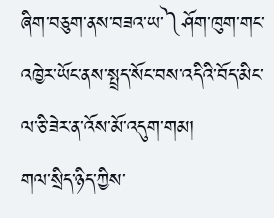ཞིག་བཅུག་ནས་བཟའ་ཡ་༽ཤོག་ཁུག་གང་འཁྱེར་ཡོང་ནས་སྤྲད་སོང་བས་འདིའི་བོད་མིང་ལ་ཅི་ཟེར་ན་འོས་མོ་འདུག་གམ།
གལ་སྲིད་ཉིད་ཀྱིས་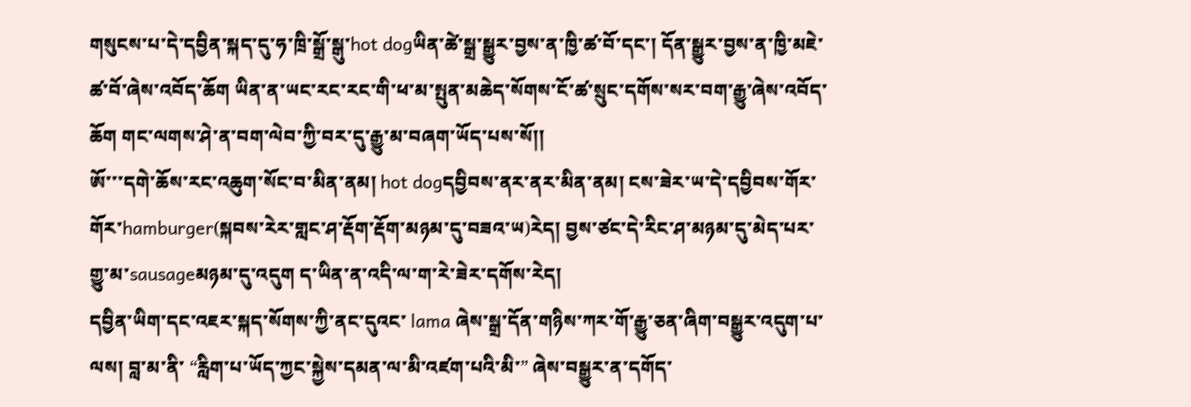གསུངས་པ་དེ་དབྱིན་སྐད་དུ་ཧ་ཁྲི་སྒྲོ་སྒུ་hot dogཡིན་ཚེ་སྒྲ་སྒྱུར་བྱས་ན་ཁྱི་ཚ་བོ་དང་། དོན་སྒྱུར་བྱས་ན་ཁྱི་མཇེ་ཚ་བོ་ཞེས་འབོད་ཆོག ཡིན་ན་ཡང་རང་རང་གི་ཕ་མ་སྤུན་མཆེད་སོགས་ངོ་ཚ་སྲུང་དགོས་སར་བག་རྒྱུ་ཞེས་འབོད་ཆོག གང་ལགས་ཤེ་ན་བག་ལེབ་ཀྱི་བར་དུ་རྒྱུ་མ་བཞག་ཡོད་པས་སོ།།
ཨོ་་་དགེ་ཆོས་རང་འཆུག་སོང་བ་མིན་ནམ། hot dogདབྱིབས་ནར་ནར་མིན་ནམ། ངས་ཟེར་ཡ་དེ་དབྱིབས་གོར་གོར་hamburger(སྐབས་རེར་གླང་ཤ་རྡོག་རྡོག་མཉམ་དུ་བཟའ་ཡ)རེད། བྱས་ཙང་དེ་རིང་ཤ་མཉམ་དུ་མེད་པར་གྱུ་མ་sausageམཉམ་དུ་འདུག ད་ཡིན་ན་འདི་ལ་ག་རེ་ཟེར་དགོས་རེད།
དབྱིན་ཡིག་དང་འཇར་སྐད་སོགས་ཀྱི་ནང་དུའང་ lama ཞེས་སྒྲ་དོན་གཉིས་ཀར་གོ་རྒྱུ་ཅན་ཞིག་བསྒྱུར་འདུག་པ་ལས། བླ་མ་ནི་ “རླིག་པ་ཡོད་ཀྱང་སྐྱེས་དམན་ལ་མི་འཛག་པའི་མི་” ཞེས་བསྒྱུར་ན་དགོད་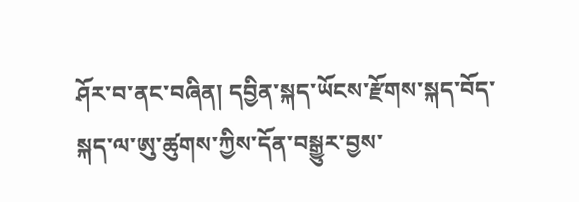ཤོར་བ་ནང་བཞིན། དབྱིན་སྐད་ཡོངས་རྫོགས་སྐད་བོད་སྐད་ལ་ཨུ་ཚུགས་ཀྱིས་དོན་བསྒྱུར་བྱས་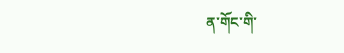ན་གོང་གི་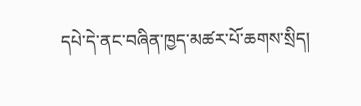དཔེ་དེ་ནང་བཞིན་ཁྱད་མཚར་པོ་ཆགས་སྲིད།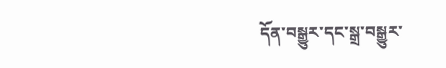དོན་བསྒྱུར་དང་སྒྲ་བསྒྱུར་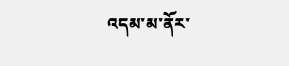འདམ་མ་ནོར་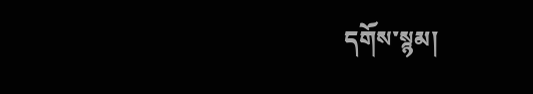དགོས་སྙམ།